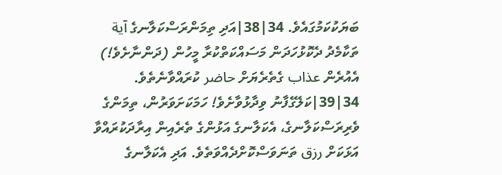ބަޔަކުކަމުގައެވެ. 34|38|އަދި ތިމަންރަސްކަލާނގެ آية ތަކާމެދު ދެކޮޅުހަދަން މަސައްކަތްކުރާ މީހުން (ދަންނާށެވެ!) އެއުރެން عذاب ގެތެރެޔަށް حاضر ކުރައްވާނެތެވެ. 34|39|ކަލޭގެފާނު ވިދާޅުވާށެވެ! ހަމަކަށަވަރުން، ތިމަންގެ ވެރިރަސްކަލާނގެ، އެކަލާނގެ އަޅުންގެ ތެރެއިން އިރާދަކުރައްވާ އަޅަކަށް رزق ތަނަވަސްކޮށްދެއްވަތެވެ. އަދި އެކަލާނގެ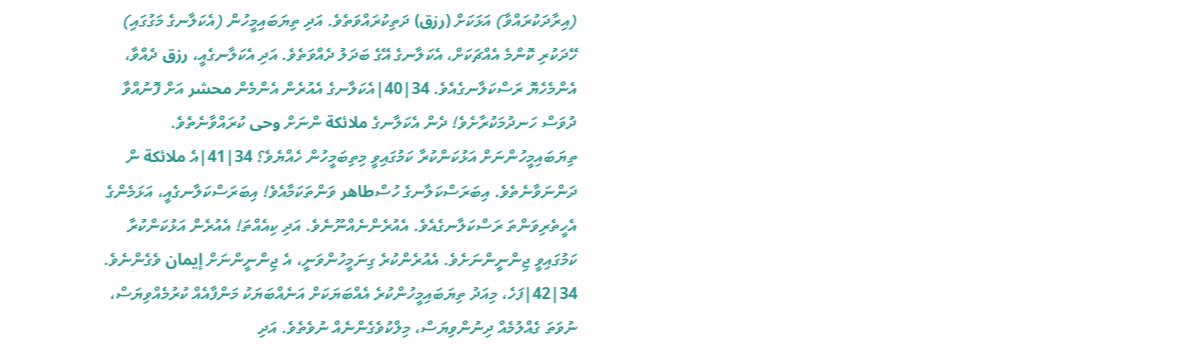(އިރާދަކުރައްވާ) އަޅަކަށް (رزق) ދަތިކުރައްވަތެވެ. އަދި ތިޔަބައިމީހުން (އެކަލާނގެ މަގުގައި) ހޭދަކުރި ކޮންމެ އެއްޗަކަށް، އެކަލާނގެ އޭގެ ބަދަލު ދެއްވަތެވެ. އަދި އެކަލާނގެއީ، رزق ދެއްވާ، އެންމެހެޔޮ ރަސްކަލާނގެއެވެ. 34|40|އެކަލާނގެ އެއުރެން އެންމެން محشر އަށް ފޮނުއްވާ ދުވަސް ހަނދުމަކުރާށެވެ! ދެން އެކަލާނގެ ملائكة ންނަށް وحى ކުރައްވާނެތެވެ. ތިޔަބައިމީހުންނަށް އަޅުކަންކުރާ ކަމުގައިވީ މިތިބަމީހުން ހެއްޔެވެ؟ 34|41|އެ ملائكة ން ދަންނަވާނެތެވެ. އިބަރަސްކަލާނގެ ހުސްطاهر ވަންތަކަމާއެވެ! އިބަރަސްކަލާނގެއީ، އަޅަމެންގެ އެހީތެރިވަންތަ ރަސްކަލާނގެއެވެ. އެއުރެންނެއްނޫނެވެ. އަދި ކިއެއްތަ! އެއުރެން އަޅުކަންކުރާ ކަމުގައިވީ ޖިންނީންނަށެވެ. އެއުރެންކުރެ ގިނަމީހުންވަނީ، އެ ޖިންނީންނަށް إيمان ވެގެންނެވެ. 34|42|ފަހެ، މިއަދު ތިޔަބައިމީހުންކުރެ އެއްބަޔަކަށް އަނެއްބަޔަކު މަންފާއެއް ކުރުމެއްވިޔަސް، ނުވަތަ ގެއްލުމެއް ދިނުންވިޔަސް، މިލްކުވެގެންނެއް ނުވެތެވެ. އަދި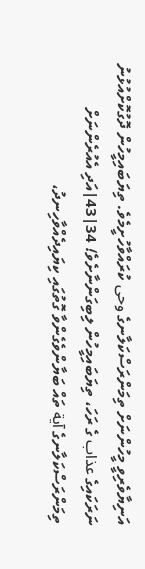އަނިޔާވެރިވީ މީހުންނަށް ތިމަންރަސްކަލާނގެ وحى ކުރައްވާހުށީމެވެ. ތިޔަބައިމީހުން ދޮގުކޮށްއުޅުނު ނަރަކައިގެ عذاب ގެ ރަހަ، ތިޔަބައިމީހުން ލިބިގަންނާށެވެ! 34|43|އަދި އެއުރެންނަށް ތިމަންރަސްކަލާނގެ آية ތައް ބަޔާންވެގެންވާ ގޮތުގައި ކިޔައިދެއްވާހިނދު،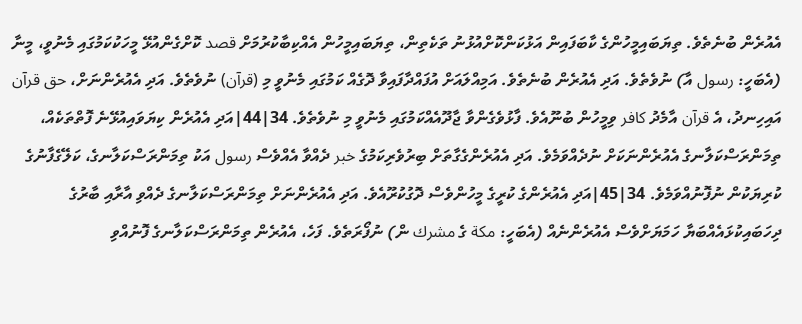އެއުރެން ބުނެތެވެ. ތިޔަބައިމީހުންގެ ކާބަފައިން އަޅުކަންކޮށްއުޅުނު ތަކެތިން، ތިޔަބައިމީހުން އެއްކިބާކުރުމަށް قصد ކޮށްގެންއުޅޭ މީހަކުކަމުގައި މެނުވީ، މީނާ (އެބަހީ: رسول އާ) ނުވެތެވެ. އަދި އެއުރެން ބުނެތެވެ. އަމިއްލައަށް އުފައްދާފައިވާ ދޮގެއް ކަމުގައި މެނުވީ މި (قرآن) ނުވެތެވެ. އަދި އެއުރެންނަށް، حق قرآن އައިހިނދު، އެ قرآن އާމެދު كافر ވިމީހުން ބުނޫއެވެ. ފާޅުވެގެންވާ ޖާދޫއެއްކަމުގައި މެނުވީ މި ނުވެތެވެ. 34|44|އަދި އެއުރެން ކިޔަވައިއުޅޭނެ ފޮތްތަކެއް، ތިމަންރަސްކަލާނގެ އެއުރެންނަކަށް ނުދެއްވަމެވެ. އަދި އެއުރެންގެގާތަށް ބިރުވެރިކަމުގެ خبر ދެއްވާ އެއްވެސް رسول އަކު ތިމަންރަސްކަލާނގެ، ކަލޭގެފާނުގެ ކުރިޔަކުން ނުފޮނުއްވަމެވެ. 34|45|އަދި އެއުރެންގެ ކުރީގެ މީހުންވެސް ދޮގުކުރޫއެވެ. އަދި އެއުރެންނަށް ތިމަންރަސްކަލާނގެ ދެއްވި އާރާއި ބާރުގެ ދިހަބައިކުޅައެއްބަޔާ ހަމަޔަށްވެސް އެއުރެންނެއް (އެބަހީ: مكة ގެ مشرك ން) ނުފޯރަތެވެ. ފަހެ، އެއުރެން ތިމަންރަސްކަލާނގެ ފޮނުއްވި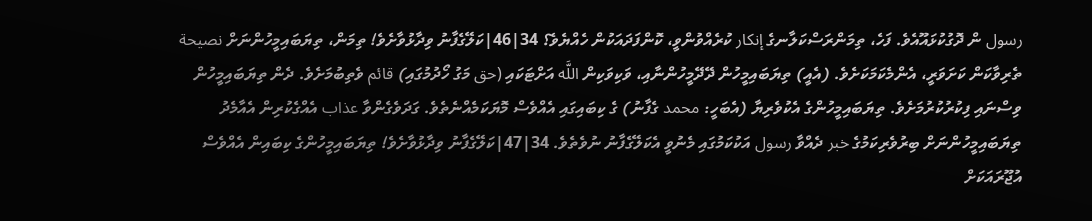رسول ން ދޮގުކުޅައޫއެވެ. ފަހެ، ތިމަންރަސްކަލާނގެ إنكار ކުރެއްވުންވީ، ކޮންފަދައަކުން ހެއްޔެވެ؟ 34|46|ކަލޭގެފާނު ވިދާޅުވާށެވެ! ތިމަން، ތިޔަބައިމީހުންނަށް نصيحة ތެރިވާކަން ކަށަވަރީ، އެންމެކަމަކަށެވެ. (އެއީ) ތިޔަބައިމީހުން ދޭދޭމީހުންނާއި، ވަކިވަކިން اللَّه އަށްޓަކައި (حق މަގު ހޯދުމުގައި) قائم ވެތިބުމަށެވެ. ދެން ތިޔަބައިމީހުން ވިސްނައި ފިކުރުކުރުމަށެވެ. ތިޔަބައިމީހުންގެ އެކުވެރިޔާ (އެބަހީ: محمد ގެފާނު) ގެ ކިބައިގައި އެއްވެސް މޮޔަކަމެއްނެތެވެ. ގަދަވެގެންވާ عذاب އެއްގެކުރިން އެއާމެދު ތިޔަބައިމީހުންނަށް ބިރުވެރިކަމުގެ خبر ދެއްވާ رسول އަކުކަމުގައި މެނުވީ އެކަލޭގެފާނު ނުވެތެވެ. 34|47|ކަލޭގެފާނު ވިދާޅުވާށެވެ! ތިޔަބައިމީހުންގެ ކިބައިން އެއްވެސް އުޖޫރައަކަށް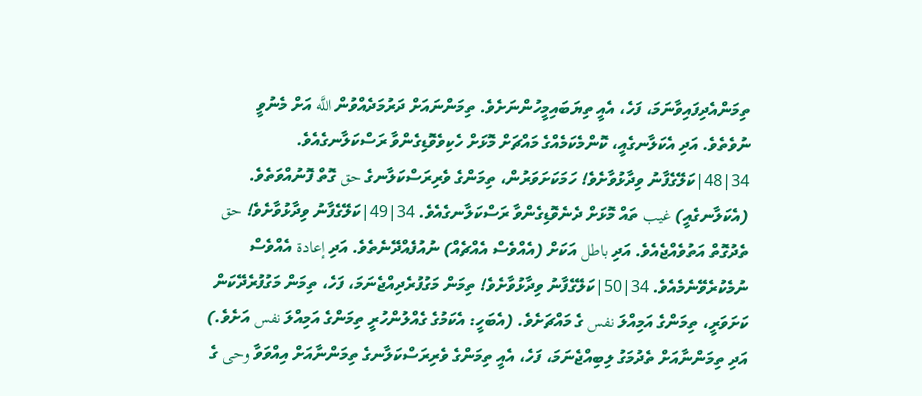ތިމަންއެދިފައިވާނަމަ، ފަހެ، އެއީ ތިޔަބައިމީހުންނަށެވެ. ތިމަންނައަށް ދަރުމަދެއްވުން اللَّه އަށް މެނުވީ ނުވެތެވެ. އަދި އެކަލާނގެއީ، ކޮންމެކަމެއްގެ މައްޗަށް މޮޅަށް ހެކިވެވޮޑިގެންވާ ރަސްކަލާނގެއެވެ. 34|48|ކަލޭގެފާނު ވިދާޅުވާށެވެ! ހަމަކަށަވަރުން، ތިމަންގެ ވެރިރަސްކަލާނގެ حق ގޮތް ފޮނުއްވަތެވެ. (އެކަލާނގެއީ) غيب ތައް މޮޅަށް ދެނެވޮޑިގެންވާ ރަސްކަލާނގެއެވެ. 34|49|ކަލޭގެފާނު ވިދާޅުވާށެވެ! حق ތެދުގޮތް އަތުވެއްޖެއެވެ. އަދި باطل އަކަށް (އެއްވެސް އެއްޗެއް) ނުއުފެއްދޭނެތެވެ. އަދި إعادة އެއްވެސް ނުމެކުރެވޭނެމެއެވެ. 34|50|ކަލޭގެފާނު ވިދާޅުވާށެވެ! ތިމަން މަގުފުރެދިއްޖެނަމަ، ފަހެ، ތިމަން މަގުފުރެދޭކަން ކަށަވަރީ، ތިމަންގެ އަމިއްލަ نفس ގެ މައްޗަށެވެ. (އެބަހީ: އެކަމުގެ ގެއްލުންހުރީ ތިމަންގެ އަމިއްލަ نفس އަށެވެ.) އަދި ތިމަންނާއަށް ތެދުމަގު ލިބިއްޖެނަމަ، ފަހެ، އެއީ ތިމަންގެ ވެރިރަސްކަލާނގެ ތިމަންނާއަށް އިއްވަވާ وحى ގެ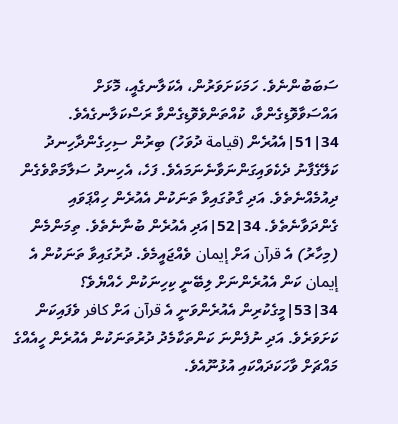ސަބަބުންނެވެ. ހަމަކަށަވަރުން، އެކަލާނގެއީ، މޮޅަށް އައްސަވާވޮޑިގެންވާ، ކުއްތަންވެވޮޑިގެންވާ ރަސްކަލާނގެއެވެ. 34|51|އެއުރެން (قيامة ދުވަހު) ބިރުން ސިހިގެންދާހިނދު ކަލޭގެފާނު ދެކެވައިގަންނަވާނެނަމައެވެ. ފަހެ، އެހިނދު ސަލާމަތްވެގެން ދިއުމެއްނެތެވެ. އަދި ގާތުގައިވާ ތަނަކުން އެއުރެން ހިއްޕަވައި ގެންދަވާނެތެވެ. 34|52|އަދި އެއުރެން ބުނާނެތެވެ. ތިމަންމެން (މިހާރު) އެ قرآن އަށް إيمان ވެއްޖައީމެވެ. ދުރުގައިވާ ތަނަކުން އެ إيمان ކަން އެއުރެންނަށް ލިބޭނީ ކިހިނަކުން ހެއްޔެވެ؟ 34|53|މީގެކުރިން އެއުރެންވަނީ އެ قرآن އަށް كافر ވެފައިކަން ކަށަވަރެވެ. އަދި ނުފެންނަ ކަންތަކާމެދު ދުރުތަނަކުން އެއުރެން ހީއެއްގެ މައްޗަށް ވާހަކަދައްކައި އުޅުނޫއެވެ.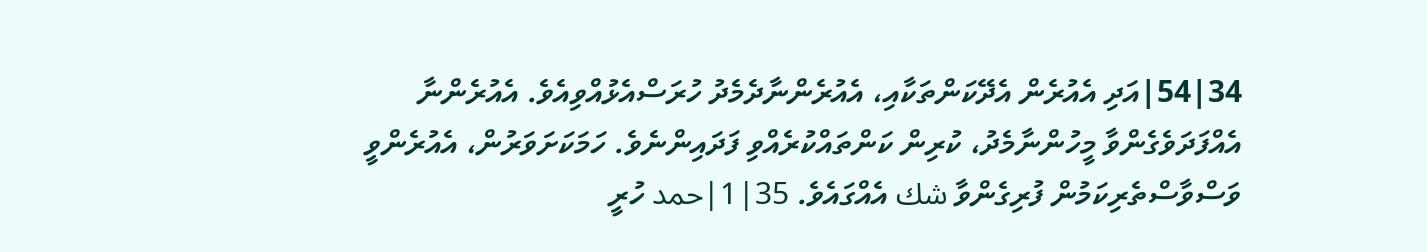34|54|އަދި އެއުރެން އެދޭކަންތަކާއި، އެއުރެންނާދެމެދު ހުރަސްއެޅުއްވިއެވެ. އެއުރެންނާ އެއްފަދަވެގެންވާ މީހުންނާމެދު، ކުރިން ކަންތައްކުރެއްވި ފަދައިންނެވެ. ހަމަކަށަވަރުން، އެއުރެންވީ ވަސްވާސްތެރިކަމުން ފުރިގެންވާ شك އެއްގައެވެ. 35|1|حمد ހުރީ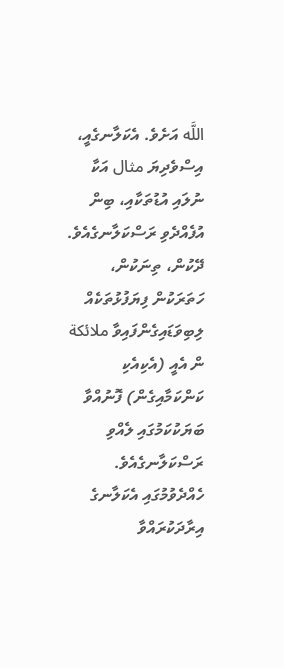اللَّه އަށެވެ. އެކަލާނގެއީ، އިސްވެދިޔަ مثال އަކާ ނުލައި އުޑުތަކާއި، ބިން އުފެއްދެވި ރަސްކަލާނގެއެވެ. ދޭކުން، ތިނަކުން، ހަތަރަކުން ފިޔަފުޅުތަކެއް ލިބިވަޑައިގެންފައިވާ ملائكة ން އެއީ (އެކިއެކި ކަންކަމާއިގެން) ފޮނުއްވާ ބަޔަކުކަމުގައި ލެއްވި ރަސްކަލާނގެއެވެ. ހެއްދެވުމުގައި އެކަލާނގެ އިރާދަކުރައްވާ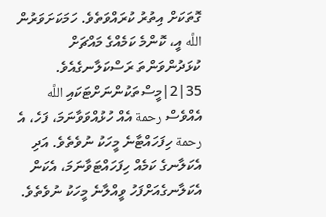ގޮތަކަށް އިތުރު ކުރައްވަތެވެ. ހަމަކަށަވަރުން اللَّه އީ، ކޮންމެ ކަމެއްގެ މައްޗަށް ކުޅަދުންވަންތަ ރަސްކަލާނގެއެވެ. 35|2|މީސްތަކުންނަށްޓަކައި اللَّه އެއްވެސް رحمة އެއް ހުޅުއްވަވާނަމަ، ފަހެ، އެ رحمة ހިފަހައްޓާނެ މީހަކު ނުވެތެވެ. އަދި އެކަލާނގެ ކަމެއް ހިފަހައްޓަވާނަމަ، އެކަން އެކަލާނގެއަށްފަހު ވީއްލާނެ މީހަކު ނުވެތެވެ.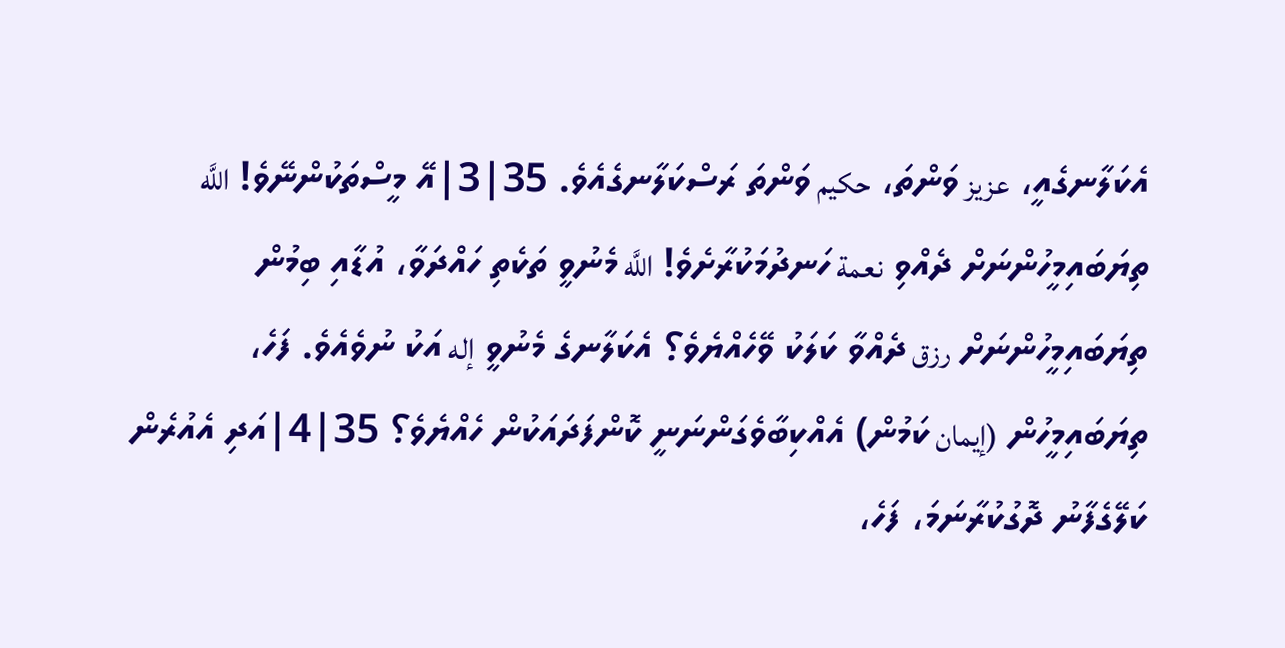އެކަލާނގެއީ، عزيز ވަންތަ، حكيم ވަންތަ ރަސްކަލާނގެއެވެ. 35|3|އޭ މީސްތަކުންނޭވެ! اللَّه ތިޔަބައިމީހުންނަށް ދެއްވި نعمة ހަނދުމަކުރާށެވެ! اللَّه މެނުވީ ތަކެތި ހައްދަވާ، އުޑާއި ބިމުން ތިޔަބައިމީހުންނަށް رزق ދެއްވާ ކަލަކު ވޭހެއްޔެވެ؟ އެކަލާނގެ މެނުވީ إله އަކު ނުވެއެވެ. ފަހެ، ތިޔަބައިމީހުން (إيمان ކަމުން) އެއްކިބާވެގަންނަނީ ކޮންފަދައަކުން ހެއްޔެވެ؟ 35|4|އަދި އެއުރެން ކަލޭގެފާނު ދޮގުކުރާނަމަ، ފަހެ،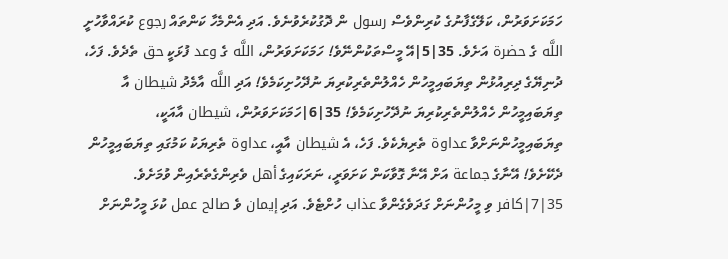ހަމަކަށަވަރުން، ކަލޭގެފާނުގެ ކުރިންވެސް رسول ން ދޮގުކުރެވުނެވެ. އަދި އެންމެހާ ކަންތައް رجوع ކުރައްވާހުށީ اللَّه ގެ حضرة އަށެވެ. 35|5|އޭ މީސްތަކުންނޭވެ! ހަމަކަށަވަރުން، اللَّه ގެ وعد ފުޅަކީ حق ތެދެވެ. ފަހެ، ދުނިޔޭގެ ދިރިއުޅުން ތިޔަބައިމީހުން ހެއްލުންތެރިކުރިޔަ ނުދޭހުށިކަމެވެ! އަދި اللَّه އާމެދު شيطان އާ ތިޔަބައިމީހުން ހެއްލުންތެރިކުރިޔަ ނުދޭހުށިކަމެވެ! 35|6|ހަމަކަށަވަރުން، شيطان އާއަކީ، ތިޔަބައިމީހުންނަށްވާ عداوة ތެރިޔެކެވެ. ފަހެ، އެ شيطان އާއީ، عداوة ތެރިޔަކު ކަމުގައި ތިޔަބައިމީހުން ދެކޭށެވެ! އޭނާގެ جماعة އަށް އޭނާ ގޮވާކަން ކަށަވަރީ، ނަރަކައިގެ أهل ވެރިންގެތެރެއިން ވުމަށެވެ. 35|7|كافر ވި މީހުންނަށް ގަދަވެގެންވާ عذاب ހުށްޓެވެ. އަދި إيمان ވެ صالح عمل ކުޅަ މީހުންނަށް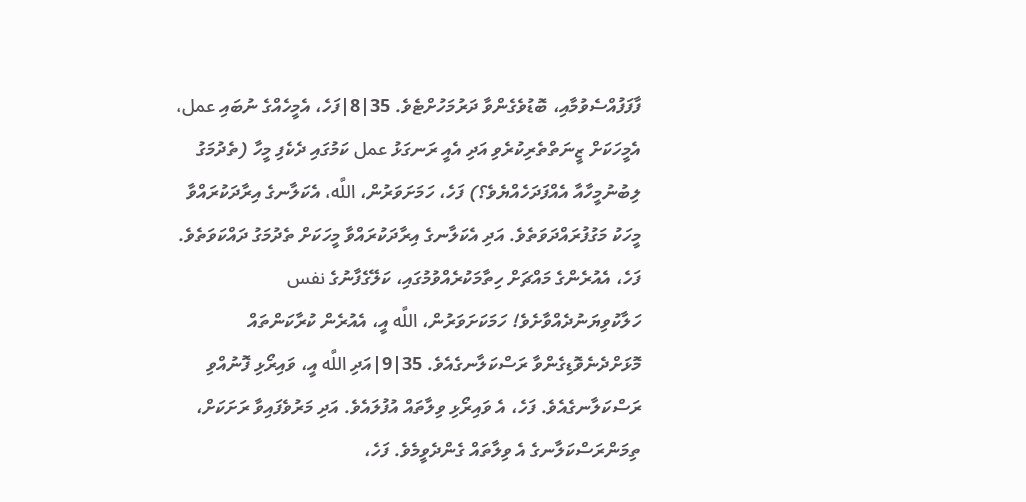ފާފަފުއްސެވުމާއި، ބޮޑުވެގެންވާ ދަރުމަހުށްޓެވެ. 35|8|ފަހެ، އެމީހެއްގެ ނުބައި عمل، އެމީހަކަށް ޒީނަތްތެރިކުރެވި އަދި އެއީ ރަނގަޅު عمل ކަމުގައި ދެކެފި މީހާ (ތެދުމަގު ލިބުނުމީހާއާ އެއްފަދަހެއްޔެވެ؟) ފަހެ، ހަމަށަވަރުން، اللَّه، އެކަލާނގެ އިރާދަކުރައްވާ މީހަކު މަގުފުރައްދަވަތެވެ. އަދި އެކަލާނގެ އިރާދަކުރައްވާ މީހަކަށް ތެދުމަގު ދައްކަވަތެވެ. ފަހެ، އެއުރެންގެ މައްޗަށް ހިތާމަކުރެއްވުމުގައި، ކަލޭގެފާނުގެ نفس ހަލާކުވިޔަނުދެއްވާށެވެ! ހަމަކަށަވަރުން، اللَّه އީ، އެއުރެން ކުރާކަންތައް މޮޅަށްދެނެވޮޑިގެންވާ ރަސްކަލާނގެއެވެ. 35|9|އަދި اللَّه އީ، ވައިރޯޅި ފޮނުއްވި ރަސްކަލާނގެއެވެ. ފަހެ، އެ ވައިރޯޅި ވިލާތައް އުފުލައެވެ. އަދި މަރުވެފައިވާ ރަށަކަށް، ތިމަންރަސްކަލާނގެ އެ ވިލާތައް ގެންދެވީމެވެ. ފަހެ،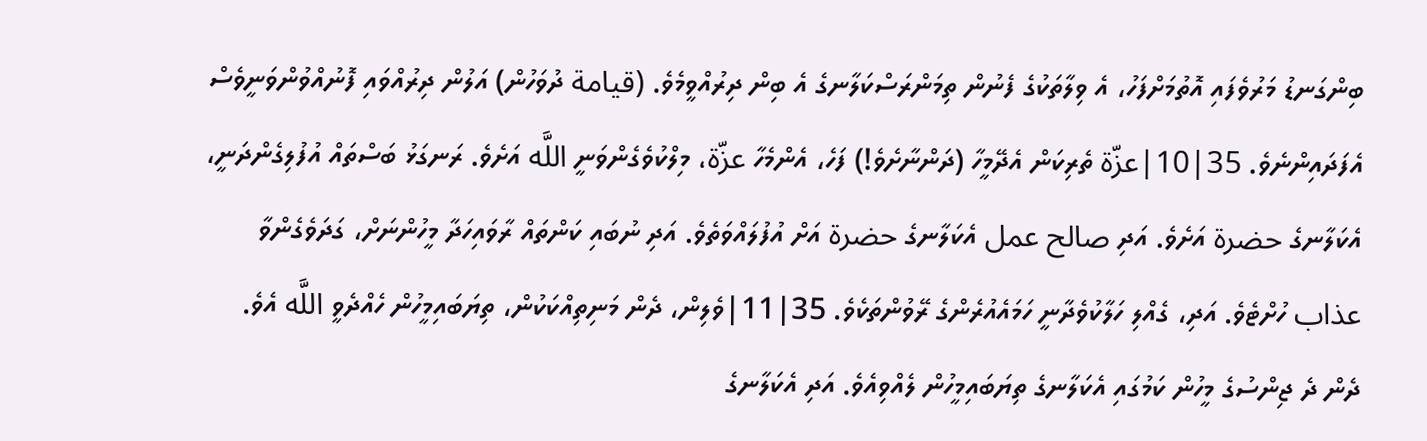ބިންގަނޑު މަރުވެފައި އޮތުމަށްފަހު، އެ ވިލާތަކުގެ ފެނުން ތިމަންރަސްކަލާނގެ އެ ބިން ދިރުއްވީމެވެ. (قيامة ދުވަހުން) އަލުން ދިރުއްވައި ފޮނުއްވުންވަނީވެސް އެފަދައިންނެވެ. 35|10|عزّة ތެރިކަން އެދޭމީހާ (ދަންނާށެވެ!) ފަހެ، އެންމެހާ عزّة، މިލްކުވެގެންވަނީ اللَّه އަށެވެ. ރަނގަޅު ބަސްތައް އުފުލިގެންދަނީ، އެކަލާނގެ حضرة އަށެވެ. އަދި صالح عمل އެކަލާނގެ حضرة އަށް އުފުލައްވަތެވެ. އަދި ނުބައި ކަންތައް ރާވައިހަދާ މީހުންނަށް، ގަދަވެގެންވާ عذاب ހުށްޓެވެ. އަދި، ގެއްލި ހަލާކުވެދާނީ ހަމައެއުރެންގެ ރޭވުންތަކެވެ. 35|11|ވެލިން، ދެން މަނިތިއްކަކުން، ތިޔަބައިމީހުން ހެއްދެވީ اللَّه އެވެ. ދެން ދެ ޖިންސުގެ މީހުން ކަމުގައި އެކަލާނގެ ތިޔަބައިމީހުން ލެއްވިއެވެ. އަދި އެކަލާނގެ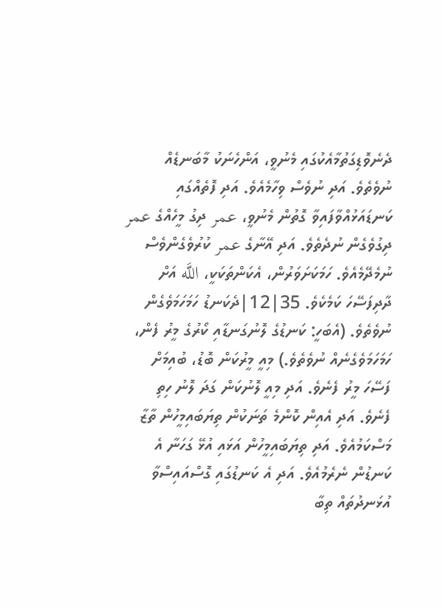ދެނެވޮޑިގަތުމާއެކުގައި މެނުވީ، އަންހެނަކު މާބަނޑެއް ނުވެތެވެ. އަދި ނުވެސް ވިހާމެއެވެ. އަދި ފޮތެއްގައި ކަނޑައަޅުއްވާފައިވާ ގޮތުން މެނުވީ، عمر ދިގު މީހެއްގެ عمر ދިގުވެގެން ނުދެތެވެ. އަދި އޭނާގެ عمر ކުރުވެގެންވެސް ނުމެދޭމެއެވެ. ހަމަކަށަވަރުން، އެކަންތަކަކީ، اللَّه އަށް ދާދިފަސޭހަ ކަމެކެވެ. 35|12|ދެކަނޑު ހަމަހަމަވެގެން ނުވެތެވެ. (އެބަހީ: ކަނޑުގެ ލޮނުގަނޑާއި ކޯރުގެ މީރު ފެން، ހަމަހަމަވެގެނެއް ނުވެތެވެ.) މިއީ މީރުކަން ބޮޑު، ބުއިމަށް ފަސޭހަ މީރު ފެނެވެ. އަދި މިއީ ލޮނުކަން ގަދަ ލޮނު ހިތި ފެނެވެ. އަދި އެއިން ކޮންމެ ތަނަކުން ތިޔަބައިމީހުން ތާޒާ މަސްކަމުއެވެ. އަދި ތިޔަބައިމީހުން އަޅައި އުޅޭ ގަހަނާ އެ ކަނޑުން ނެރެމުއެވެ. އަދި އެ ކަނޑުގައި ގޮސްއައިސްވާ އުޅަނދުތައް ތިބާ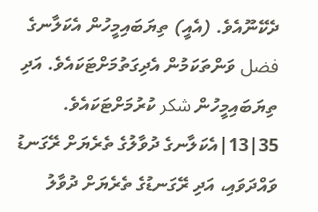ދެކޭނޫއެވެ. (އެއީ) ތިޔަބައިމީހުން އެކަލާނގެ فضل ވަންތަކަމުން އެދިގަތުމަށްޓަކައެވެ. އަދި ތިޔަބައިމީހުން شكر ކުރުމަށްޓަކައެވެ. 35|13|އެކަލާނގެ ދުވާލުގެ ތެރެޔަށް ރޭގަނޑު ވައްދަވައި، އަދި ރޭގަނޑުގެ ތެރެޔަށް ދުވާލު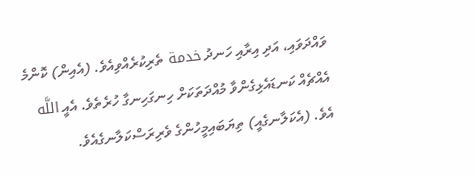ވައްދަވައި، އަދި އިރާއި ހަނދު خدمة ތެރިކުރެއްވިއެވެ. (އެއިން) ކޮންމެ އެއްޗެއް ކަނޑައެޅިގެންވާ މުއްދަތަކަށް ހިނގަހިނގާ ހުރެތެވެ. އެއީ اللَّه އެވެ. (އެކަލާނގެއީ) ތިޔަބައިމީހުންގެ ވެރިރަސްކަލާނގެއެވެ.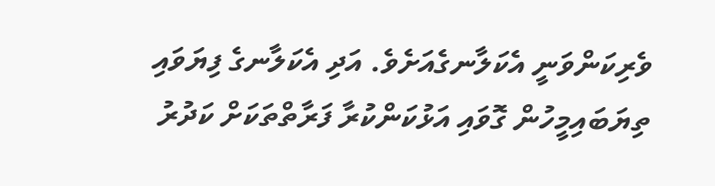ވެރިކަންވަނީ އެކަލާނގެއަށެވެ. އަދި އެކަލާނގެ ފިޔަވައި ތިޔަބައިމީހުން ގޮވައި އަޅުކަންކުރާ ފަރާތްތަކަށް ކަދުރު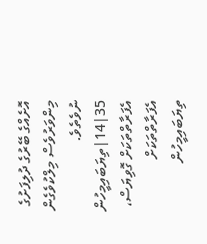އޮށެއްގެ ބޭރުގެ ދުލިފަށުގެ މިންވަރުވެސް މިލްކުވެގެން ނުވެތެވެ. 35|14|ތިޔަބައިމީހުން އެފަރާތްތަކަށް ގޮވިޔަސް، އެފަރާތްތަކަށް ތިޔަބައިމީހުން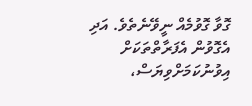ގޮވާ ގޮވުމެއް ނީވޭނެތެވެ. އަދި އެގޮވުން އެފަރާތްތަކަށް އިވުނުކަމަށްވިޔަސް،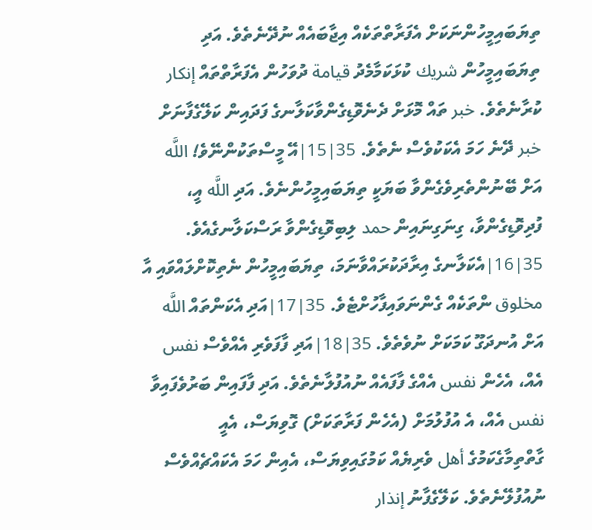ތިޔަބައިމީހުންނަކަށް އެފަރާތްތަކެއް އިޖާބައެއް ނުދޭނެތެވެ. އަދި ތިޔަބައިމީހުން شريك ކުޅަކަމާމެދު قيامة ދުވަހުން އެފަރާތްތައް إنكار ކުރާނެތެވެ. خبر ތައް މޮޅަށް ދެނެވޮޑިގެންވާކަލާނގެ ފަދައިން ކަލޭގެފާނަށް خبر ދޭނެ ހަމަ އެކަކުވެސް ނެތެވެ. 35|15|އޭ މީސްތަކުންނޭވެ! اللَّه އަށް ބޭނުންތެރިވެގެންވާ ބަޔަކީ ތިޔަބައިމީހުންނެވެ. އަދި اللَّه އީ، ފުދިވޮޑިގެންވާ، ގިނަގިނައިން حمد ލިބިވޮޑިގެންވާ ރަސްކަލާނގެއެވެ. 35|16|އެކަލާނގެ އިރާދަކުރައްވާނަމަ، ތިޔަބައިމީހުން ނެތިކޮށްލައްވައި އާ مخلوق ންތަކެއް ގެންނަވައިފާހުށްޓެވެ. 35|17|އަދި އެކަންތައް اللَّه އަށް އުނދަގޫ ކަމަކަށް ނުވެތެވެ. 35|18|އަދި ފާފަވެރި އެއްވެސް نفس އެއް، އެހެން نفس އެއްގެ ފާފައެއް ނުއުފުލާނެތެވެ. އަދި ފާފައިން ބަރުވެފައިވާ نفس އެއް، އެ އުފުލުމަށް (އެހެން ފަރާތަކަށް) ގޮވިޔަސް، އެއީ ގާތްތިމާގެކަމުގެ أهل ވެރިޔެއް ކަމުގައިވިޔަސް، އެއިން ހަމަ އެކައްޗެއްވެސް ނުއުފުލޭނެތެވެ. ކަލޭގެފާނު إنذار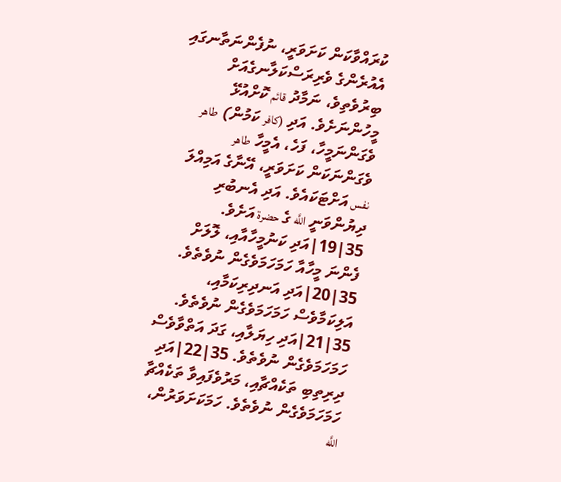ކުރައްވާކަން ކަށަވަރީ، ނުފެންނަތާނގައި އެއުރެންގެ ވެރިރަސްކަލާނގެއަށް ބިރުވެތިވެ، ނަމާދު قائم ކޮށްއުޅޭ މީހުންނަށެވެ. އަދި (كافر ކަމުން) طاهر ވެގަންނަމީހާ، ފަހެ، އެމީހާ طاهر ވެގަންނަކަން ކަށަވަރީ، އޭނާގެ އަމިއްލަ نفس އަށްޓަކައެވެ. އަދި އެނބުރި ދިޔުންވަނީ اللَّه ގެ حضرة އަށެވެ. 35|19|އަދި ކަނުމީހާއާއި، ލޮލަށް ފެންނަ މީހާއާ ހަމަހަމަވެގެން ނުވެތެވެ. 35|20|އަދި އަނދިރިކަމާއި، އަލިކަމާވެސް ހަމަހަމަވެގެން ނުވެތެވެ. 35|21|އަދި ހިޔަލާއި، ގަދަ އަތްވާވެސް ހަމަހަމަވެގެން ނުވެތެވެ. 35|22|އަދި ދިރިތިބި ތަކެއްޗާއި، މަރުވެފައިވާ ތަކެއްޗާ ހަމަހަމަވެގެން ނުވެތެވެ. ހަމަކަށަވަރުން، اللَّه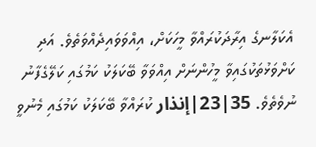އެކަލާނގެ އިރާދަކުރައްވާ މީހަކަށް، އިއްވަވައިދެއްވަތެވެ. އަދި ކަށްވަޅުތަކުގައިވާ މީހުންނަށް އިއްވަވާ ބޭކަލަކު ކަމުގައި ކަލޭގެފާނު ނުވެތެވެ. 35|23|إنذار ކުރައްވާ ބޭކަލަކު ކަމުގައި މެނުވީ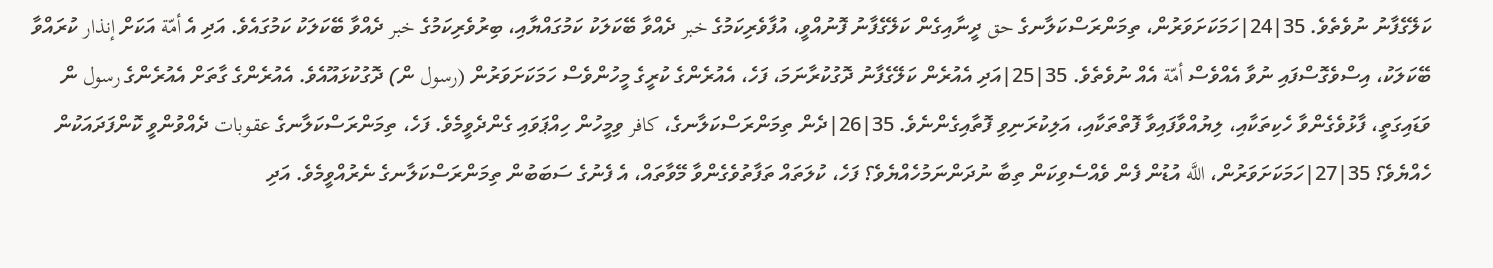ކަލޭގެފާނު ނުވެތެވެ. 35|24|ހަމަކަށަވަރުން، ތިމަންރަސްކަލާނގެ حق ދީނާއިގެން ކަލޭގެފާނު ފޮނުއްވީ، އުފާވެރިކަމުގެ خبر ދެއްވާ ބޭކަލަކު ކަމުގައްޔާއި، ބިރުވެރިކަމުގެ خبر ދެއްވާ ބޭކަލަކު ކަމުގައެވެ. އަދި އެ أمّة އަކަށް إنذار ކުރައްވާ ބޭކަލަކު، އިސްވެގޮސްފައި ނުވާ އެއްވެސް أمّة އެއް ނުވެތެވެ. 35|25|އަދި އެއުރެން ކަލޭގެފާނު ދޮގުކުރާނަމަ، ފަހެ، އެއުރެންގެ ކުރީގެ މީހުންވެސް ހަމަކަށަވަރުން (رسول ން) ދޮގުކުޅައޫއެވެ. އެއުރެންގެ ގާތަށް އެއުރެންގެ رسول ން ވަޑައިގަތީ، ފާޅުވެގެންވާ ހެކިތަކާއި، ލިޔުއްވާފައިވާ ފޮތްތަކާއި، އަލިކުރަނިވި ފޮތާއިގެންނެވެ. 35|26|ދެން ތިމަންރަސްކަލާނގެ، كافر ވިމީހުން ހިއްޕަވައި ގެންދެވީމެވެ. ފަހެ، ތިމަންރަސްކަލާނގެ عقوبات ދެއްވުންވީ ކޮންފަދައަކުން ހެއްޔެވެ؟ 35|27|ހަމަކަށަވަރުން، اللَّه އުޑުން ފެން ވެއްސެވިކަން ތިބާ ނުދަންނަމުހެއްޔެވެ؟ ފަހެ، ކުލަތައް ތަފާތުވެގެންވާ މޭވާތައް، އެ ފެނުގެ ސަބަބުން ތިމަންރަސްކަލާނގެ ނެރުއްވީމެވެ. އަދި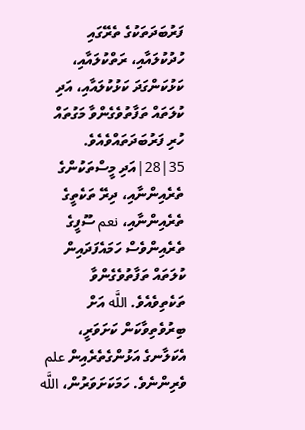ފަރުބަދަތަކުގެ ތެރޭގައި ހުދުކުލައާއި، ރަތްކުލައާއި، ކަޅުކަންގަދަ ކަޅުކުލައާއި، އަދި ކުލަތައް ތަފާތުވެގެންވާ މަގުތައް ހުރި ފަރުބަދަތައްވެއެވެ. 35|28|އަދި މީސްތަކުންގެ ތެރެއިންނާއި، ދިރޭ ތަކެތީގެ ތެރެއިންނާއި، نعم ސޫފީގެ ތެރެއިންވެސް ހަމައެފަދައިން ކުލަތައް ތަފާތުވެގެންވާ ތަކެތިވެއެވެ. اللَّه އަށް ބިރުވެތިވާކަން ކަށަވަރީ، އެކަލާނގެ އަޅުންގެތެރެއިން علم ވެރިންނެވެ. ހަމަކަށަވަރުން، اللَّه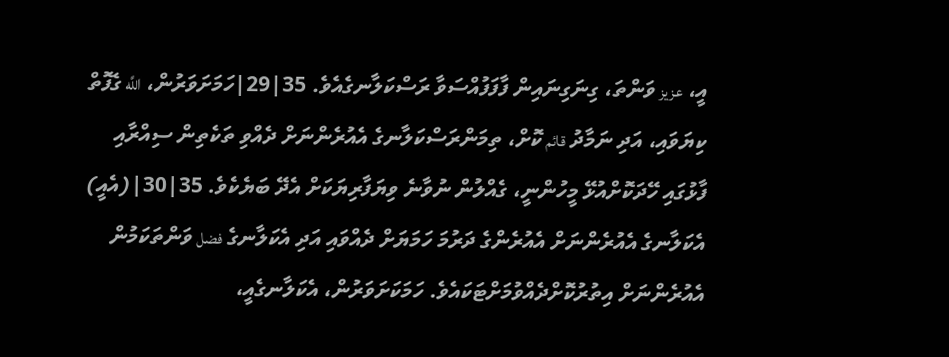އީ، عزيز ވަންތަ، ގިނަގިނައިން ފާފަފުއްސަވާ ރަސްކަލާނގެއެވެ. 35|29|ހަމަށަވަރުން، اللَّه ގެފޮތް ކިޔަވައި، އަދި ނަމާދު قائم ކޮށް، ތިމަންރަސްކަލާނގެ އެއުރެންނަށް ދެއްވި ތަކެތިން ސިއްރާއި ފާޅުގައި ހޭދަކޮށްއުޅޭ މީހުންނީ، ގެއްލުން ނުވާނެ ވިޔަފާރިޔަކަށް އެދޭ ބަޔެކެވެ. 35|30|(އެއީ) އެކަލާނގެ އެއުރެންނަށް އެއުރެންގެ ދަރުމަ ހަމަޔަށް ދެއްވައި އަދި އެކަލާނގެ فضل ވަންތަކަމުން އެއުރެންނަށް އިތުރުކޮށްދެއްވުމަށްޓަކައެވެ. ހަމަކަށަވަރުން، އެކަލާނގެއީ،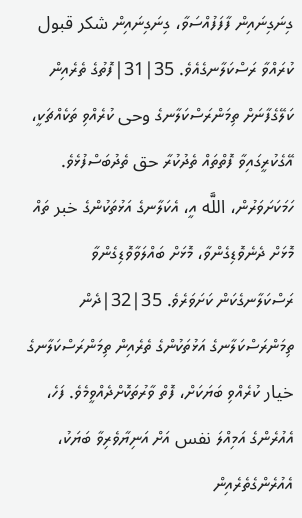ގިނަގިނައިން ފާފަފުއްސަވާ، ގިނަގިނައިން شكر قبول ކުރައްވާ ރަސްކަލާނގެއެވެ. 35|31|ފޮތުގެ ތެރެއިން ކަލޭގެފާނަށް ތިމަންރަސްކަލާނގެ وحى ކުރެއްވި ތަކެއްޗަކީ، އޭގެކުރީގައިވާ ފޮތްތައް ތެދުކުރާ حق ތެދުބަސްފުޅެވެ. ހަމަކަށަވަރުން، اللَّه އީ، އެކަލާނގެ އަޅުތަކުންގެ خبر ތައް މޮޅަށް ދެނެވޮޑިގެންވާ، މޮޅަށް ބައްލަވާވޮޑިގެންވާ ރަސްކަލާނގެކަން ކަށަވަރެވެ. 35|32|ދެން ތިމަންރަސްކަލާނގެ އަޅުތަކުންގެ ތެރެއިން ތިމަންރަސްކަލާނގެ خيار ކުރެއްވި ބަޔަކަށް، ފޮތް ވާރުތަކޮށްދެއްވީމެވެ. ފަހެ، އެއުރެންގެ އަމިއްލަ نفس އަށް އަނިޔާވެރިވާ ބަޔަކު، އެއުރެންގެތެރެއިން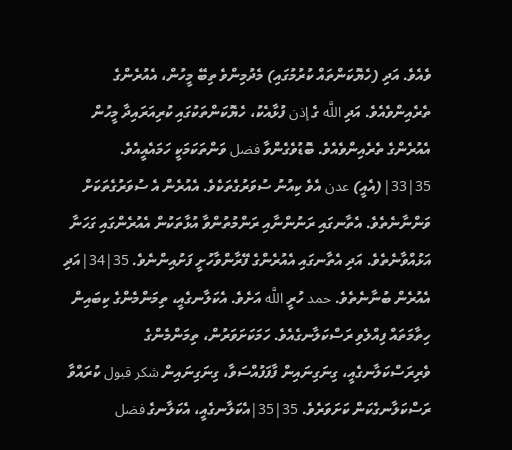ވެއެވެ. އަދި (ހެޔޮކަންތައް ކުރުމުގައި) މެދުމިންވެ ތިބޭ މީހުން، އެއުރެންގެ ތެރެއިންވެއެވެ. އަދި اللَّه ގެ إذن ފުޅާއެކު، ހެޔޮކަންތަކުގައި ކުރިއަރައިދާ މީހުން އެއުރެންގެ ތެރެއިންވެއެވެ. ބޮޑުވެގެންވާ فضل ވަންތަކަމަކީ ހަމައެއީއެވެ. 35|33|(އެއީ) عدن އެވެ ކިއުނު ސުވަރުގެތަކެވެ. އެއުރެން އެ ސުވަރުގެތަކަށް ވަންނާނެތެވެ. އެތާނގައި ރަނުންނާއި ރަންމުތުންވާ އުޅާތަކުން އެއުރެންގައި ގަހަނާ އަޅުއްވާނެތެވެ. އަދި އެތާނގައި އެއުރެންގެ ފޭރާންވާހުށީ ފަށުއިންނެވެ. 35|34|އަދި އެއުރެން ބުނާނެތެވެ. حمد ހުރީ اللَّه އަށެވެ. އެކަލާނގެއީ، ތިމަންމެންގެ ކިބައިން ހިތާމަތައް ފިއްލެވި ރަސްކަލާނގެއެވެ. ހަމަކަށަވަރުން، ތިމަންމެންގެ ވެރިރަސްކަލާނގެއީ، ގިނަގިނައިން ފާފަފުއްސަވާ، ގިނަގިނައިން شكر قبول ކުރައްވާ ރަސްކަލާނގެކަން ކަށަވަރެވެ. 35|35|އެކަލާނގެއީ، އެކަލާނގެ فضل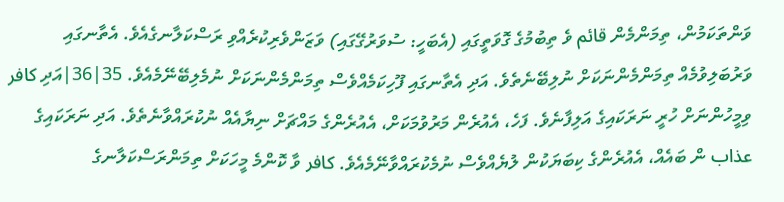ވަންތަކަމުން، ތިމަންމެން قائم ވެ ތިބުމުގެ ގޮވަތީގައި (އެބަހީ: ސުވަރުގޭގައި) ވަޒަންވެރިކުރެއްވި ރަސްކަލާނގެއެވެ. އެތާނގައި ވަރުބަލިވުމެއް ތިމަންމެންނަކަށް ނުލިބޭނެތެވެ. އަދި އެތާނގައި ފޫހިކަމެއްވެސް ތިމަންމެންނަކަށް ނުމެލިބޭނޭމެއެވެ. 35|36|އަދި كافر ވިމީހުންނަށް ހުރީ ނަރަކައިގެ އަލިފާނެވެ. ފަހެ، އެއުރެން މަރުވުމަކަށް، އެއުރެންގެ މައްޗަށް ނިޔާއެއް ނުކުރައްވާނެތެވެ. އަދި ނަރަކައިގެ عذاب ން ބައެއް، އެއުރެންގެ ކިބަޔަކުން ލުޔެއްވެސް ނުމެކުރައްވާނޭމެއެވެ. كافر ވާ ކޮންމެ މީހަކަށް ތިމަންރަސްކަލާނގެ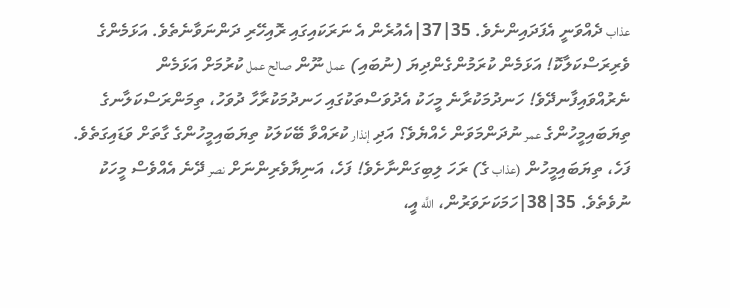عذاب ދެއްވަނީ އެފަދައިންނެވެ. 35|37|އެއުރެން އެ ނަރަކައިގައި ރޮއިހޭރި ދަންނަވާނެތެވެ. އަޅަމެންގެ ވެރިރަސްކަލާކޮ! އަޅަމެން ކުރަމުންގެންދިޔަ (ނުބައި) عمل ނޫން صالح عمل ކުރުމަށް އަޅަމެން ނެރުއްވައިފާނދޭވެ! ހަނދުމަކުރާނެ މީހަކު އެދުވަސްތަކުގައި ހަނދުމަކުރާހާ ދުވަހު، ތިމަންރަސްކަލާނގެ ތިޔަބައިމީހުންގެ عمر ނުދަންމަވަން ހެއްޔެވެ؟ އަދި إنذار ކުރައްވާ ބޭކަލަކު ތިޔަބައިމީހުންގެ ގާތަށް ވަޑައިގަތެވެ. ފަހެ، ތިޔަބައިމީހުން (عذاب ގެ) ރަހަ ލިބިގަންނާށެވެ! ފަހެ، އަނިޔާވެރިންނަށް نصر ދޭނެ އެއްވެސް މީހަކު ނުވެތެވެ. 35|38|ހަމަކަށަވަރުން، اللَّه އީ،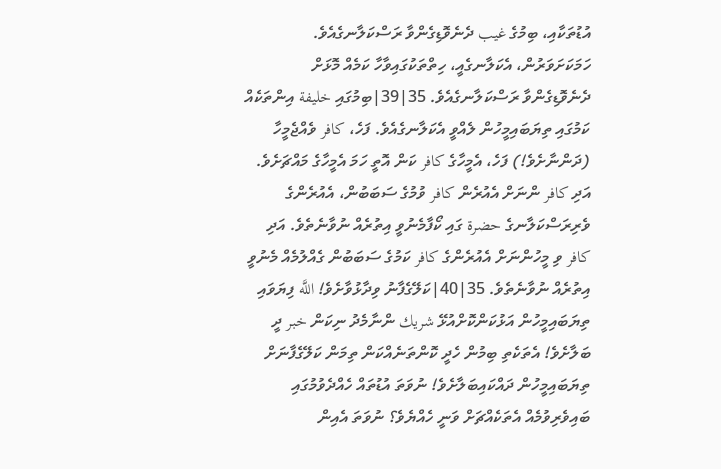އުޑުތަކާއި، ބިމުގެ غيب ދެނެވޮޑިގެންވާ ރަސްކަލާނގެއެވެ. ހަމަކަށަވަރުން، އެކަލާނގެއީ، ހިތްތަކުގައިވާހާ ކަމެއް މޮޅަށް ދެނެވޮޑިގެންވާ ރަސްކަލާނގެއެވެ. 35|39|ބިމުގައި خليفة އިންތަކެއް ކަމުގައި ތިޔަބައިމީހުން ލެއްވީ އެކަލާނގެއެވެ. ފަހެ، كافر ވެއްޖެމީހާ (ދަންނާށެވެ!) ފަހެ، އެމީހާގެ كافر ކަން އޮތީ ހަމަ އެމީހާގެ މައްޗަށެވެ. އަދި كافر ންނަށް އެއުރެން كافر ވުމުގެ ސަބަބުން، އެއުރެންގެ ވެރިރަސްކަލާނގެ حضرة ގައި ކޯފާމެނުވީ އިތުރެއް ނުވާނެތެވެ. އަދި كافر ވި މީހުންނަށް އެއުރެންގެ كافر ކަމުގެ ސަބަބުން ގެއްލުމެއް މެނުވީ އިތުރެއް ނުވާނެތެވެ. 35|40|ކަލޭގެފާނު ވިދާޅުވާށެވެ! اللَّه ފިޔަވައި ތިޔަބައިމީހުން އަޅުކަންކޮށްއުޅޭ شريك ންނާމެދު ނިކަން خبر ދީ ބަލާށެވެ! އެތަކެތި ބިމުން ހެދީ ކޮންތަނެއްކަން ތިމަން ކަލޭގެފާނަށް ތިޔަބައިމީހުން ދައްކައިބަލާށެވެ! ނުވަތަ އުޑުތައް ހެއްދެވުމުގައި ބައިވެރިވުމެއް އެތަކެއްޗަށް ވަނީ ހެއްޔެވެ؟ ނުވަތަ އެއިން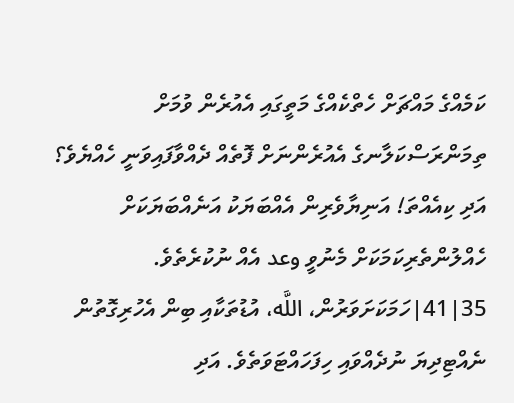ކަމެއްގެ މައްޗަށް ހެތްކެއްގެ މަތީގައި އެއުރެން ވުމަށް ތިމަންރަސްކަލާނގެ އެއުރެންނަށް ފޮތެއް ދެއްވާފައިވަނީ ހެއްޔެވެ؟ އަދި ކިއެއްތަ! އަނިޔާވެރިން އެއްބަޔަކު އަނެއްބަޔަކަށް ހެއްލުންތެރިކަމަކަށް މެނުވީ وعد އެއް ނުކުރެތެވެ. 35|41|ހަމަކަށަވަރުން، اللَّه، އުޑުތަކާއި ބިން އެހުރިގޮތުން ނެއްޓިދިޔަ ނުދެއްވައި ހިފަހައްޓަވަތެވެ. އަދި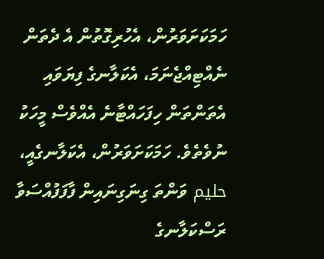ހަމަކަށަވަރުން، އެހުރިގޮތުން އެ ދެތަން ނެއްޓިއްޖެނަމަ، އެކަލާނގެ ފިޔަވައި އެތަންތަން ހިފަހައްޓާނެ އެއްވެސް މީހަކު ނުވެތެވެ. ހަމަކަށަވަރުން، އެކަލާނގެއީ، حليم ވަންތަ ގިނަގިނައިން ފާފަފުއްސަވާ ރަސްކަލާނގެ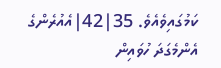ކަމުގައިވެއެވެ. 35|42|އެއުރެންގެ އެންމެގަދަ ހުވައިން